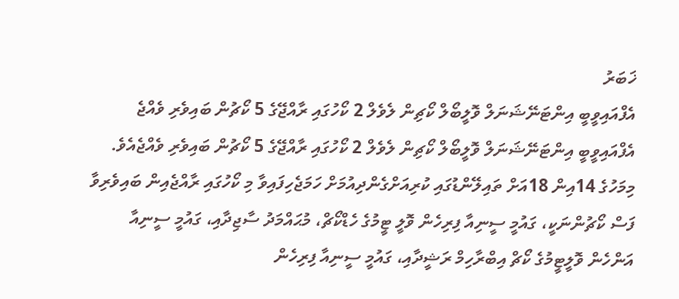ޚަބަރު
އެފްއައިވީބީ އިންޓަނޭޝަނަލް ވޮލީބޯލް ކޯޗިން ލެވެލް 2 ކޯހުގައި ރާއްޖޭގެ 5 ކޯޗުން ބައިވެރި ވެއްޖެ
އެފްއައިވީބީ އިންޓަނޭޝަނަލް ވޮލީބޯލް ކޯޗިން ލެވެލް 2 ކޯހުގައި ރާއްޖޭގެ 5 ކޯޗުން ބައިވެރި ވެއްޖެއެވެ.
މިމަހުގެ 14އިން 18އަށް ތައިލޭންޑުގައި ކުރިއަށްގެންދިއުމަށް ހަމަޖެހިފައިވާ މި ކޯހުގައި ރާއްޖެއިން ބައިވެރިވާ ފަސް ކޯޗުންނަކީ، ގައުމީ ސީނިއާ ފިރިހެން ވޮލީ ޓީމުގެ ހެޑްކޯޗް، މުޙައްމަދު ސާޖިދާއި، ގައުމީ ސީނިއާ އަންހެން ވޮލީޓީމުގެ ކޯޗް އިބްރާހިމް ރަޝީދާއި، ގައުމީ ސީނިއާ ފިރިހެން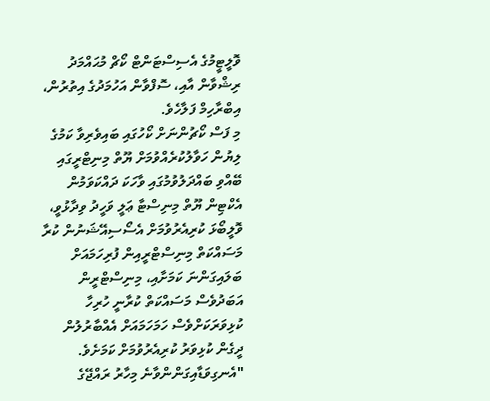ވޮލީޓީމުގެ އެސިސްޓަންޓް ކޯޗް މުޙައްމަދު ރިޝްވާން އާއި، ސޮފްވާން އަހުމަދުގެ އިތުރުން، އިބްރާހިމް ފަލާހެވެ.
މި ފަސް ކޯޗުންނަށް ކޯހުގައި ބައިވެރިވާ ކަމުގެ ލިޔުން ހަވާލުކުރެއްވުމަށް ޔޫތް މިނިޓްރީގައި ބޭއްވި ބައްދަލުވުމުގައި ވާހަކަ ދައްކަވަމުން އެކްޓިން ޔޫތް މިނިސްޓާ ޢަލީ ވަހީދު ވިދާޅުވީ، ވޮލީބޯޅަ ކުރިއެރުވުމަށް އެސޯސިއޭޝަނުން ކުރާ މަސައްކަތް މިނިސްޓްރީއިން ފުރިހަމައަށް ބަލައިގަންނަ ކަމަށާއި، މިނިސްޓްރީން އަބަދުވެސް މަސައްކަތް ކުރާނީ ހުރިހާ ކުޅިވަރަކަށްވެސް ހަމަހަމައަށް އެއްބާރުލުން ދީގެން ކުޅިވަރު ކުރިއެރުވުމަށް ކަމަށެވެ.
"އެނގިވަޑާއިގަންންވާނެ މިހާރު ރައްޖޭގެ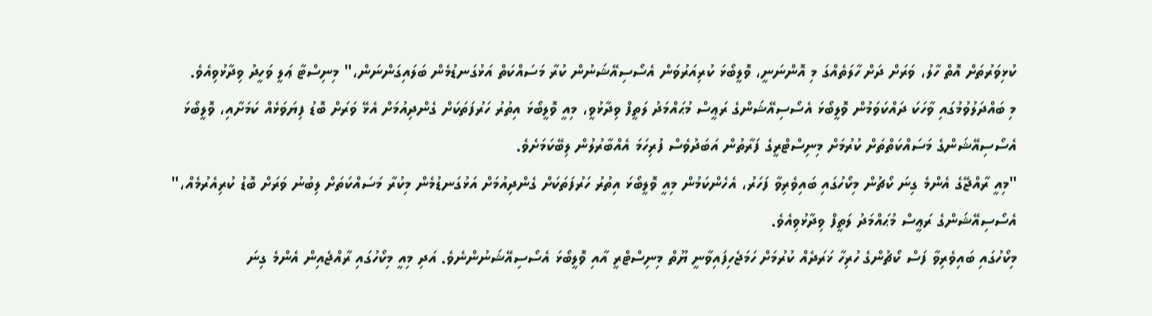ކުޅިވަރުތަށް އޮތް ހާލު، ވަރަށް ދަށް ހާލަތެއްގަ މި އޮންނަނީ، ވޮލީބޯޅަ ކުރިއަރުވަން އެސޯސިއޭޝަނުން ކުރާ މަސައްކަތް އަޅުގަނޑުމެން ބަލައިގަންނަން،" މިނިސްޓާ ޢަލީ ވަހީދު ވިދާޅުވިއެވެ.
މި ބައްދަލުވުމުގައި ވާހަކަ ދައްކަވަމުން ވޮލީބޯޅަ އެސޯސިއޭޝަންގެ ރަޢީސް މުޙައްމަދު ލަތީފް ވިދާޅުވީ، މިއީ ވޮލީބޯޅަ އިތުރު ހަރުފަތަކަށް ގެންދިއުމަށް އެޅޭ ވަރަށް ބޮޑު ފިޔަވަޅެއް ކަމަށާއި، ވޮލީބޯޅަ އެސޯސިއޭޝަންގެ މަސައްކަތްތަށް ކުރުމަށް މިނިސްޓްރީގެ ފަރާތުން އަބަދުވެސް ފުރިހަމަ އެއްބާރުލުން ލިބޭކަމަށެވެ.
"މިއީ ރާއްޖޭގެ އެންމެ ގިނަ ކޯޗުން މިކޯހުގައި ބައިވެރިވާ ފަހަރު، އެހެންކަމުން މިއީ ވޮލީބޯޅަ އިތުރު ހަރުފަތަކަށް ގެންދިއުމަށް އަޅުގަނޑުމެން މިކުރާ މަސައްކަތަށް ލިބުނު ވަރަށް ބޮޑު ކުރިއެރުމެއް،" އެސޯސިއޭޝަންގެ ރަޢީސް މުޙައްމަދު ލަތީފް ވިދާޅުވިއެވެ.
މިކޯހުގައި ބައިވެރިވާ ފަސް ކޯޗުންގެ ހުރިހާ ޚަރަދެއް ކުރުމަށް ހަމަޖެހިފައިވާނީ ޔޫތް މިނިސްޓްރީ އާއި ވޮލީބޯޅަ އެސޯސިއޭޝަނުންނެވެ. އަދި މިއީ މިކޯހުގައި ރާއްޖެއިން އެންމެ ގިނަ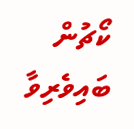ކޯޗުން ބައިވެރިވާ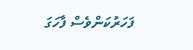ފަހަރުކަންވެސް ފާހަގަ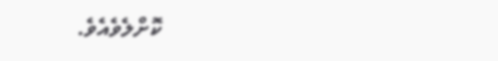ކޮށްލެވެއެވެ.